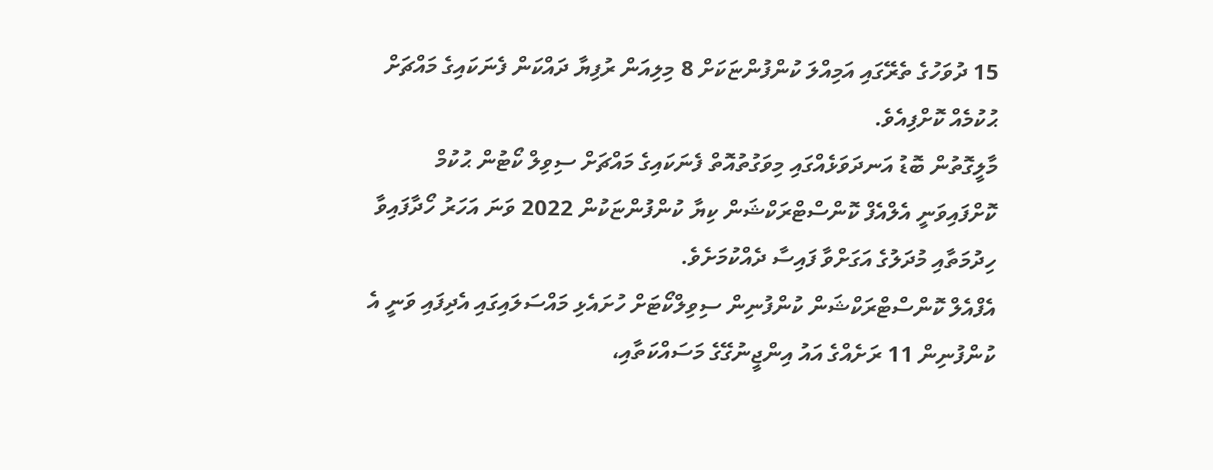15 ދުވަހުގެ ތެރޭގައި އަމިއްލަ ކުންފުންޏަކަށް 8 މިލިއަން ރުފިޔާ ދައްކަން ފެނަކައިގެ މައްޗަށް ޙުކުމެއް ކޮށްފިއެވެ.
މާލީގޮތުން ބޮޑު އަނދަވަޅެއްގައި މިވަގުތުއޮތް ފެނަކައިގެ މައްޗަށް ސިވިލް ކޯޓުން ޙުކުމް ކޮށްފައިވަނީ އެލްއެފް ކޮންސްޓްރަކްޝަން ކިޔާ ކުންފުންޏަކުން 2022 ވަނަ އަހަރު ހޯދާފައިވާ ހިދުމަތާއި މުދަލުގެ އަގަށްވާ ފައިސާ ދެއްކުމަށެވެ.
އެފްއެލް ކޮންސްޓްރަކްޝަން ކުންފުނިން ސިވިލްކޯޓަށް ހުށައެޅި މައްސަލައިގައި އެދިފައި ވަނީ އެ ކުންފުނިން 11 ރަށެއްގެ އައު އިންޖީނުގޭގެ މަސައްކަތާއި،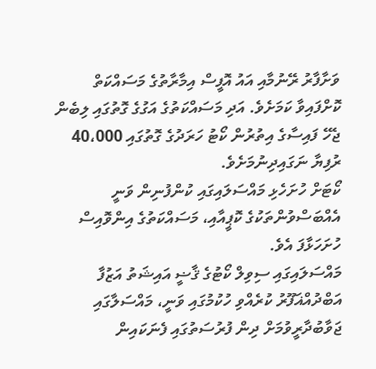ވަށާފާރު ރޭނުމާއި އައު އޮފީސް އިމާރާތުގެ މަސައްކަތް ކޮށްފައިވާ ކަމަށެވެ. އަދި މަސައްކަތުގެ އަގުގެ ގޮތުގައި ލިބެން ޖެހޭ ފައިސާގެ އިތުރުން ކޯޓު ހަރަދުގެ ގޮތުގައި 40،000 ރުފިޔާ ނަގައިދިނުމަށެވެ.
ކޯޓަށް ހުށަހެޅި މައްސަލައިގައި ކުންފުނިން ވަނީ އެއްބަސްވުންތަކުގެ ކޮޕީއާއި، މަސައްކަތުގެ އިންވޮއިސް ހުށަހަޅާފަ އެވެ.
މައްސަލައިގައި ސިވިލް ކޯޓުގެ ޤާޟީ އައިޝަތު އަޒުފާ އަބްދުއްޣަފޫރު ކުރެއްވި ހުކުމުގައި ވަނީ، މައްސަލާގައި ޖަވާބުދާރީވުމަށް ދިން ފުރުސަތުގައި ފެނަކައިން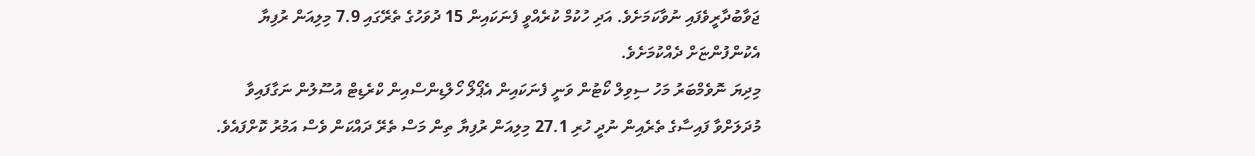ޖަވާބުދާރީވެފައި ނުވާކަމަށެވެ. އަދި ހުކުމް ކުރެއްވީ ފެނަކައިން 15 ދުވަހުގެ ތެރޭގައި 7.9 މިލިއަން ރުފިޔާ އެކުންފުންޏަށް ދެއްކުމަށެވެ.
މިދިޔަ ނޮވެމްބަރު މަހު ސިވިލް ކޯޓުން ވަނީ ފެނަކައިން އެޕޯލޯ ހޯލްޑިންސްއިން ކްރެޑިޓް އުސޫލުން ނަގާފައިވާ މުދަލަށްވާ ފައިސާގެ ތެރެއިން ނުދީ ހުރި 27.1 މިލިއަން ރުފިޔާ ތިން މަސް ތެރޭ ދައްކަން ވެސް އަމުރު ކޮށްފައެވެ.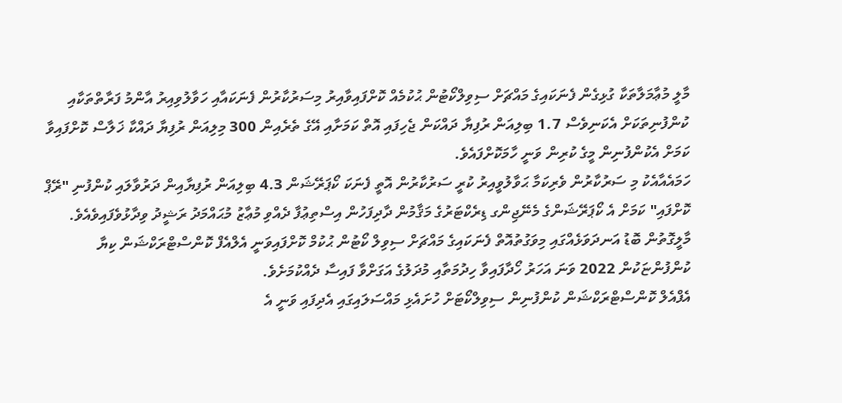މާލީ މުޢާމަލާތަކާ ގުޅިގެން ފެނަކައިގެ މައްޗަށް ސިވިލްކޯޓުން ޙުކުމެއް ކޮށްފައިވާއިރު މިސަރުކާރުން ފެނަކައާއި ހަވާލުވިއިރު އާންމު ފަރާތްތަކާއި ކުންފުނިތަކަށް އެކަނިވެސް 1.7 ބިލިއަން ރުފިޔާ ދައްކަން ޖެހިފައި އޮތް ކަމަށާއި އޭގެ ތެރެއިން 300 މިލިއަން ރުފިޔާ ދައްކާ ޚަލާސް ކޮށްފައިވާ ކަމަށް އެކުންފުނިން މީގެ ކުރިން ވަނީ ހާމަކޮށްފައެވެ.
ހަމައެއާއެކު މި ސަރުކާރުން ވެރިކަމާ ޙަވާލުވީއިރު ކުރީ ސަރުކާރުން އޮތީ ފެނަކަ ކޯޕަރޭޝަން 4.3 ބިލިއަން ރުފިޔާއިން ދަރުވާލައި ކުންފުނި "ރޭޕް ކޮށްފައި" ކަމަށް އެ ކޯޕަރޭޝަންގެ މެނޭޖިންގ ޑިރެކްޓަރުގެ މަޤާމުން ދާދިފަހުން އިސްތިޢުފާ ދެއްވި މުޢާޒު މުޙައްމަދު ރަޝީދު ވިދާޅުވެފައިވެއެވެ.
މާލީގޮތުން ބޮޑު އަނދަވަޅެއްގައި މިވަގުތުއޮތް ފެނަކައިގެ މައްޗަށް ސިވިލް ކޯޓުން ޙުކުމް ކޮށްފައިވަނީ އެލްއެފް ކޮންސްޓްރަކްޝަން ކިޔާ ކުންފުންޏަކުން 2022 ވަނަ އަހަރު ހޯދާފައިވާ ހިދުމަތާއި މުދަލުގެ އަގަށްވާ ފައިސާ ދެއްކުމަށެވެ.
އެފްއެލް ކޮންސްޓްރަކްޝަން ކުންފުނިން ސިވިލްކޯޓަށް ހުށައެޅި މައްސަލައިގައި އެދިފައި ވަނީ އެ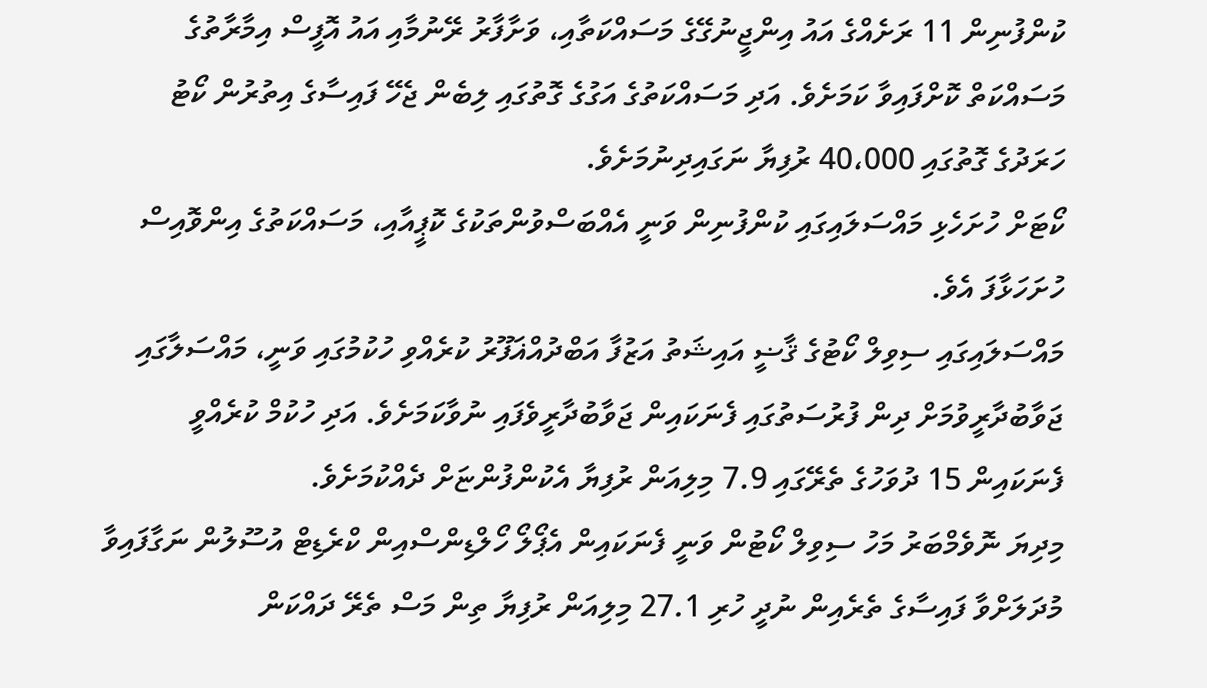ކުންފުނިން 11 ރަށެއްގެ އައު އިންޖީނުގޭގެ މަސައްކަތާއި، ވަށާފާރު ރޭނުމާއި އައު އޮފީސް އިމާރާތުގެ މަސައްކަތް ކޮށްފައިވާ ކަމަށެވެ. އަދި މަސައްކަތުގެ އަގުގެ ގޮތުގައި ލިބެން ޖެހޭ ފައިސާގެ އިތުރުން ކޯޓު ހަރަދުގެ ގޮތުގައި 40،000 ރުފިޔާ ނަގައިދިނުމަށެވެ.
ކޯޓަށް ހުށަހެޅި މައްސަލައިގައި ކުންފުނިން ވަނީ އެއްބަސްވުންތަކުގެ ކޮޕީއާއި، މަސައްކަތުގެ އިންވޮއިސް ހުށަހަޅާފަ އެވެ.
މައްސަލައިގައި ސިވިލް ކޯޓުގެ ޤާޟީ އައިޝަތު އަޒުފާ އަބްދުއްޣަފޫރު ކުރެއްވި ހުކުމުގައި ވަނީ، މައްސަލާގައި ޖަވާބުދާރީވުމަށް ދިން ފުރުސަތުގައި ފެނަކައިން ޖަވާބުދާރީވެފައި ނުވާކަމަށެވެ. އަދި ހުކުމް ކުރެއްވީ ފެނަކައިން 15 ދުވަހުގެ ތެރޭގައި 7.9 މިލިއަން ރުފިޔާ އެކުންފުންޏަށް ދެއްކުމަށެވެ.
މިދިޔަ ނޮވެމްބަރު މަހު ސިވިލް ކޯޓުން ވަނީ ފެނަކައިން އެޕޯލޯ ހޯލްޑިންސްއިން ކްރެޑިޓް އުސޫލުން ނަގާފައިވާ މުދަލަށްވާ ފައިސާގެ ތެރެއިން ނުދީ ހުރި 27.1 މިލިއަން ރުފިޔާ ތިން މަސް ތެރޭ ދައްކަން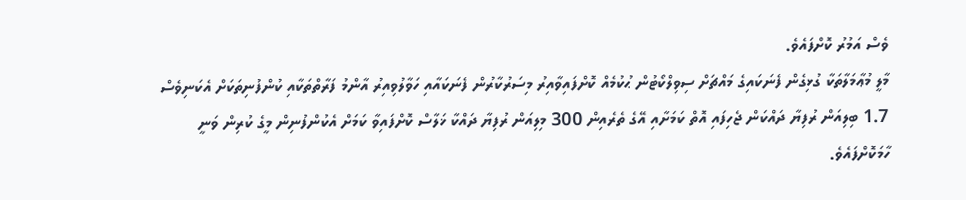ވެސް އަމުރު ކޮށްފައެވެ.
މާލީ މުޢާމަލާތަކާ ގުޅިގެން ފެނަކައިގެ މައްޗަށް ސިވިލްކޯޓުން ޙުކުމެއް ކޮށްފައިވާއިރު މިސަރުކާރުން ފެނަކައާއި ހަވާލުވިއިރު އާންމު ފަރާތްތަކާއި ކުންފުނިތަކަށް އެކަނިވެސް 1.7 ބިލިއަން ރުފިޔާ ދައްކަން ޖެހިފައި އޮތް ކަމަށާއި އޭގެ ތެރެއިން 300 މިލިއަން ރުފިޔާ ދައްކާ ޚަލާސް ކޮށްފައިވާ ކަމަށް އެކުންފުނިން މީގެ ކުރިން ވަނީ ހާމަކޮށްފައެވެ.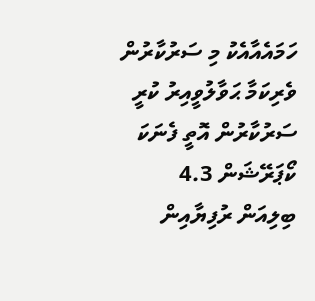ހަމައެއާއެކު މި ސަރުކާރުން ވެރިކަމާ ޙަވާލުވީއިރު ކުރީ ސަރުކާރުން އޮތީ ފެނަކަ ކޯޕަރޭޝަން 4.3 ބިލިއަން ރުފިޔާއިން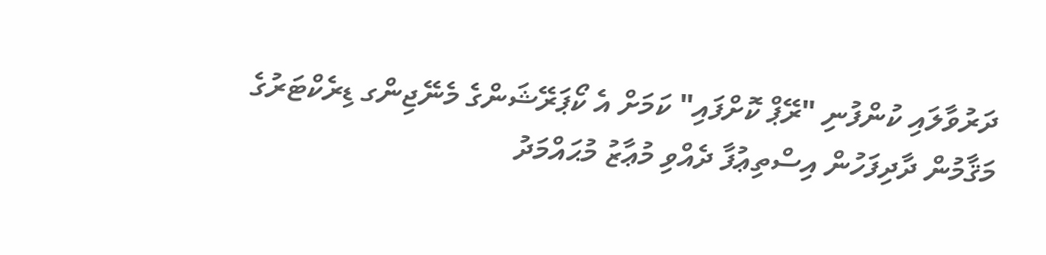ދަރުވާލައި ކުންފުނި "ރޭޕް ކޮށްފައި" ކަމަށް އެ ކޯޕަރޭޝަންގެ މެނޭޖިންގ ޑިރެކްޓަރުގެ މަޤާމުން ދާދިފަހުން އިސްތިޢުފާ ދެއްވި މުޢާޒު މުޙައްމަދު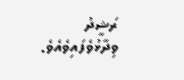ރަޝީދު ވިދާޅުވެފައިވެއެވެ.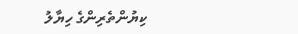ކިޔުންތެރިންގެ ހިޔާލު